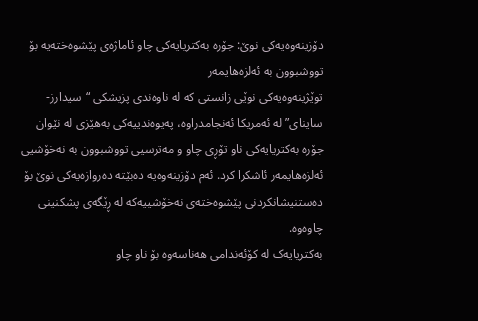دۆزینەوەیەکی نوێ: جۆرە بەکتریایەکی چاو ئاماژەی پێشوەختەیە بۆ تووشبوون بە ئەلزەهایمەر
توێژینەوەیەکی نوێی زانستی کە لە ناوەندی پزیشکی “سیدارز-ساینای” لە ئەمریکا ئەنجامدراوە، پەیوەندییەکی بەهێزی لە نێوان جۆرە بەکتریایەکی ناو تۆڕی چاو و مەترسیی تووشبوون بە نەخۆشیی ئەلزەهایمەر ئاشکرا کرد. ئەم دۆزینەوەیە دەبێتە دەروازەیەکی نوێ بۆ دەستنیشانکردنی پێشوەختەی نەخۆشییەکە لە ڕێگەی پشکنینی چاوەوە.
بەکتریایەک لە کۆئەندامی هەناسەوە بۆ ناو چاو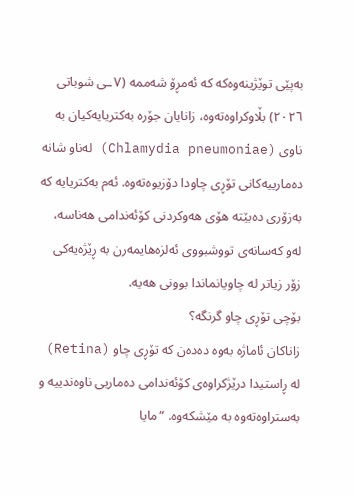بەپێی توێژینەوەکە کە ئەمڕۆ شەممە (٧ـی شوباتی ٢٠٢٦) بڵاوکراوەتەوە، زانایان جۆرە بەکتریایەکیان بە ناوی (Chlamydia pneumoniae) لەناو شانە دەمارییەکانی تۆڕی چاودا دۆزیوەتەوە. ئەم بەکتریایە کە بەزۆری دەبێتە هۆی هەوکردنی کۆئەندامی هەناسە، لەو کەسانەی تووشبووی ئەلزەهایمەرن بە ڕێژەیەکی زۆر زیاتر لە چاویانماندا بوونی هەیە.
بۆچی تۆڕی چاو گرنگە؟
زاناکان ئاماژە بەوە دەدەن کە تۆڕی چاو (Retina) لە ڕاستیدا درێژکراوەی کۆئەندامی دەماریی ناوەندییە و بەستراوەتەوە بە مێشکەوە. “مایا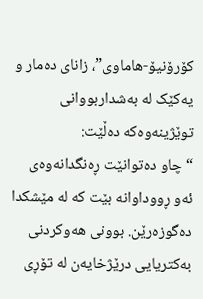کۆرۆنیۆ-هاماوی”، زانای دەمار و یەکێک لە بەشداربووانی توێژینەوەکە دەڵێت:
“چاو دەتوانێت ڕەنگدانەوەی ئەو ڕووداوانە بێت کە لە مێشکدا دەگوزەرێن. بوونی هەوکردنی بەکتریایی درێژخایەن لە تۆڕی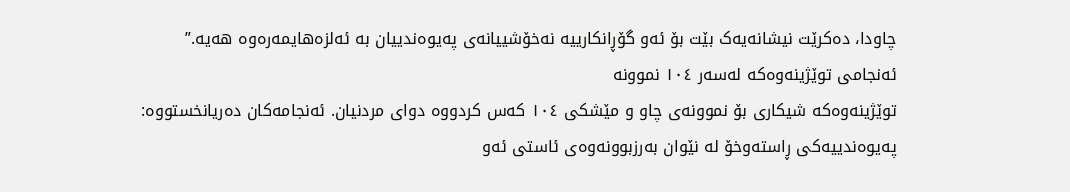چاودا، دەکرێت نیشانەیەک بێت بۆ ئەو گۆڕانکارییە نەخۆشییانەی پەیوەندییان بە ئەلزەهایمەرەوە هەیە.”
ئەنجامی توێژینەوەکە لەسەر ١٠٤ نموونە
توێژینەوەکە شیکاری بۆ نموونەی چاو و مێشکی ١٠٤ کەس کردووە دوای مردنیان. ئەنجامەکان دەریانخستووە:
پەیوەندییەکی ڕاستەوخۆ لە نێوان بەرزبوونەوەی ئاستی ئەو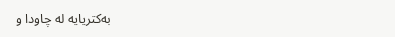بەکتریایە لە چاودا و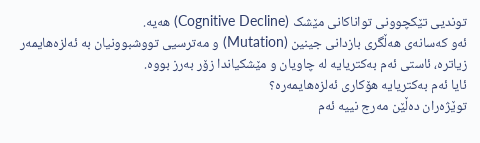توندیی تێکچوونی تواناکانی مێشک (Cognitive Decline) هەیە.
ئەو کەسانەی هەڵگری بازدانی جینین (Mutation) و مەترسیی تووشبوونیان بە ئەلزەهایمەر زیاترە، ئاستی ئەم بەکتریایە لە چاویان و مێشکیاندا زۆر بەرز بووە.
ئایا ئەم بەکتریایە هۆکاری ئەلزەهایمەرە؟
توێژەران دەڵێن مەرج نییە ئەم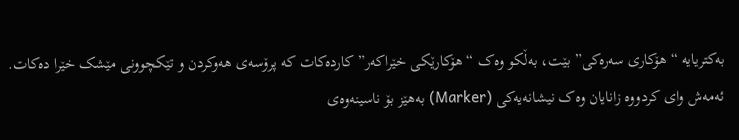بەکتریایە “هۆکاری سەرەکی” بێت، بەڵکو وەک “هۆکارێکی خێراکەر” کاردەکات کە پرۆسەی هەوکردن و تێکچوونی مێشک خێرا دەکات. ئەمەش وای کردووە زانایان وەک نیشانەیەکی (Marker) بەهێز بۆ ناسینەوەی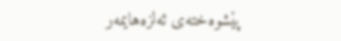پێشوەختەی ئەلزەهایمەر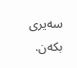سەیری بکەن.